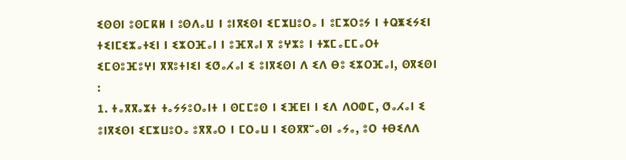ⵉⵙⵙⵏ ⵓⵙⵎⴽⵍ ⵏ ⵓⵙⴷⴰⵡ ⵏ ⵓⵏⴳⵉⵙⵏ ⵉⵎⵣⵡⵓⵔⴰ ⵏ ⵓⵎⵣⵔⵓⵢ ⵏ ⵜⵕⵥⵉⵢⵉⵏ ⵜⵉⵏⵎⵉⵣⴰⵜⵉⵏ ⵏ ⵉⵣⵔⴼⴰⵏ ⵏ ⵓⴼⴳⴰⵏ ⴳ ⵓⵖⵣⵓ ⵏ ⵜⵣⵎⴰⵎⵎⴰⵔⵜ ⵉⵎⵙⵓⴼⵓⵖⵏ ⴳⴳⵓⵜⵏⵉⵏ ⵉⵚⴰⵃⴰⵏ ⵉ ⵓⵏⴳⵉⵙⵏ ⴷ ⵉⴷ ⴱⵓ ⵉⵣⵔⴼⴰⵏ, ⵙⴳⵉⵙⵏ :
1. ⵜⴰⴳⴳⴰⵣⵜ ⵜⴰⵢⵢⵓⵔⴰⵏⵜ ⵏ ⵙⵎⵎⵓⵙ ⵏ ⵉⴼⴹⵏ ⵏ ⵉⴷ ⴷⵔⵀⵎ, ⵚⴰⵃⴰⵏ ⵉ ⵓⵏⴳⵉⵙⵏ ⵉⵎⵣⵡⵓⵔⴰ ⵓⴳⴳⴰⵔ ⵏ ⵎⵔⴰⵡ ⵏ ⵉⵙⴳⴳⵯⴰⵙⵏ ⴰⵢⴰ, ⵓⵔ ⵜⴱⵉⴷⴷ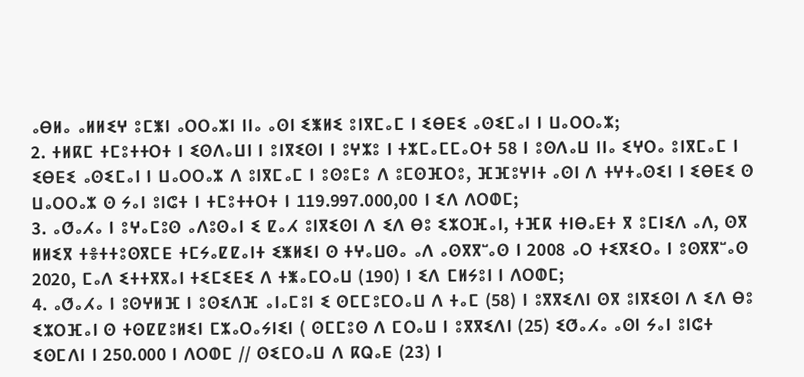ⴰⴱⵍⴰ ⴰⵍⵍⵉⵖ ⵓⵎⵥⵏ ⴰⵔⵔⴰⵣⵏ ⵏⵏⴰ ⴰⵙⵏ ⵉⵥⵍⵉ ⵓⵏⴳⵎⴰⵎ ⵏ ⵉⴱⴹⵉ ⴰⵙⵉⵎⴰⵏ ⵏ ⵡⴰⵔⵔⴰⵣ;
2. ⵜⵍⴽⵎ ⵜⵎⵓⵜⵜⵔⵜ ⵏ ⵉⵙⴷⴰⵡⵏ ⵏ ⵓⵏⴳⵉⵙⵏ ⵏ ⵓⵖⵣⵓ ⵏ ⵜⵣⵎⴰⵎⵎⴰⵔⵜ 58 ⵏ ⵓⵙⴷⴰⵡ ⵏⵏⴰ ⵉⵖⵔⴰ ⵓⵏⴳⵎⴰⵎ ⵏ ⵉⴱⴹⵉ ⴰⵙⵉⵎⴰⵏ ⵏ ⵡⴰⵔⵔⴰⵣ ⴷ ⵓⵏⴳⵎⴰⵎ ⵏ ⵓⵙⵓⵎⵓ ⴷ ⵓⵎⵙⴼⵔⵓ, ⴼⴼⵓⵖⵏⵜ ⴰⵙⵏ ⴷ ⵜⵖⵜⴰⵙⵉⵏ ⵏ ⵉⴱⴹⵉ ⵙ ⵡⴰⵔⵔⴰⵣ ⵙ ⵢⴰⵏ ⵓⵏⵛⵜ ⵏ ⵜⵎⵓⵜⵜⵔⵜ ⵏ 119.997.000,00 ⵏ ⵉⴷ ⴷⵔⵀⵎ;
3. ⴰⵚⴰⵃⴰ ⵏ ⵓⵖⴰⵎⵓⵙ ⴰⴷⵓⵙⴰⵏ ⵉ ⵇⴰⵃ ⵓⵏⴳⵉⵙⵏ ⴷ ⵉⴷ ⴱⵓ ⵉⵣⵔⴼⴰⵏ, ⵜⴼⴽ ⵜⵏⴱⴰⴹⵜ ⴳ ⵓⵎⵏⵉⴷ ⴰⴷ, ⵙⴳ ⵍⵍⵉⴳ ⵜⴻⵜⵜⵓⵙⴳⵎⴹ ⵜⵎⵢⴰⵇⵇⴰⵏⵜ ⵉⵥⵍⵉⵏ ⵙ ⵜⵖⴰⵡⵙⴰ ⴰⴷ ⴰⵙⴳⴳⵯⴰⵙ ⵏ 2008 ⴰⵔ ⵜⵉⴳⵉⵔⴰ ⵏ ⵓⵙⴳⴳⵯⴰⵙ 2020, ⵎⴰⴷ ⵉⵜⵜⴳⴳⴰⵏ ⵜⵉⵎⵉⴹⵉ ⴷ ⵜⵥⴰⵎⵔⴰⵡ (190) ⵏ ⵉⴷ ⵎⵍⵢⵓⵏ ⵏ ⴷⵔⵀⵎ;
4. ⴰⵚⴰⵃⴰ ⵏ ⵓⵙⵖⵍⴼ ⵏ ⵓⵙⵉⴷⴼ ⴰⵏⴰⵎⵓⵏ ⵉ ⵙⵎⵎⵓⵎⵔⴰⵡ ⴷ ⵜⴰⵎ (58) ⵏ ⵓⴳⴳⵉⴷⵏ ⵙⴳ ⵓⵏⴳⵉⵙⵏ ⴷ ⵉⴷ ⴱⵓ ⵉⵣⵔⴼⴰⵏ ⵙ ⵜⵙⵇⵇⵓⵍⵉⵏ ⵎⵣⴰⵔⴰⵢⵏⵉⵏ ( ⵙⵎⵎⵓⵙ ⴷ ⵎⵔⴰⵡ ⵏ ⵓⴳⴳⵉⴷⵏ (25) ⵉⵚⴰⵃⴰ ⴰⵙⵏ ⵢⴰⵏ ⵓⵏⵛⵜ ⵉⵙⵎⴷⵏ ⵏ 250.000 ⵏ ⴷⵔⵀⵎ // ⵙⵉⵎⵔⴰⵡ ⴷ ⴽⵕⴰⴹ (23) ⵏ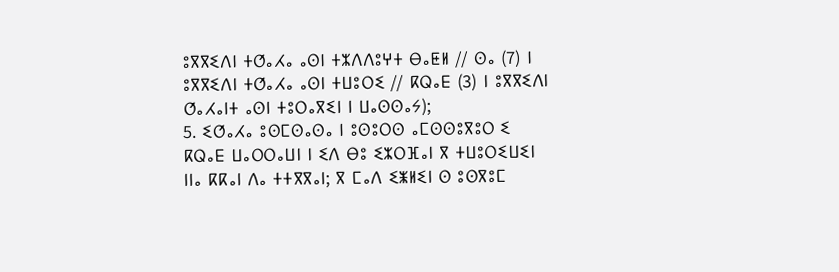ⵓⴳⴳⵉⴷⵏ ⵜⵚⴰⵃⴰ ⴰⵙⵏ ⵜⵣⴷⴷⵓⵖⵜ ⴱⴰⵟⵍ // ⵙⴰ (7) ⵏ ⵓⴳⴳⵉⴷⵏ ⵜⵚⴰⵃⴰ ⴰⵙⵏ ⵜⵡⵓⵔⵉ // ⴽⵕⴰⴹ (3) ⵏ ⵓⴳⴳⵉⴷⵏ ⵚⴰⵃⴰⵏⵜ ⴰⵙⵏ ⵜⵓⵔⴰⴳⵉⵏ ⵏ ⵡⴰⵙⵙⴰⵢ);
5. ⵉⵚⴰⵃⴰ ⵓⵙⵎⵙⴰⵙⴰ ⵏ ⵓⵙⵓⵔⵙ ⴰⵎⵙⵙⵓⴳⵓⵔ ⵉ ⴽⵕⴰⴹ ⵡⴰⵔⵔⴰⵡⵏ ⵏ ⵉⴷ ⴱⵓ ⵉⵣⵔⴼⴰⵏ ⴳ ⵜⵡⵓⵔⵉⵡⵉⵏ ⵏⵏⴰ ⴽⴽⴰⵏ ⴷⴰ ⵜⵜⴳⴳⴰⵏ; ⴳ ⵎⴰⴷ ⵉⵥⵍⵉⵏ ⵙ ⵓⵙⴳⵓⵎ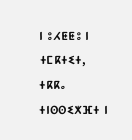ⵏ ⵓⵃⵟⵟⵓ ⵏ ⵜⵎⴽⵜⵉⵜ, ⵜⴽⴽⴰ ⵜⵏⵙⵙⵉⵅⴼⵜ ⵏ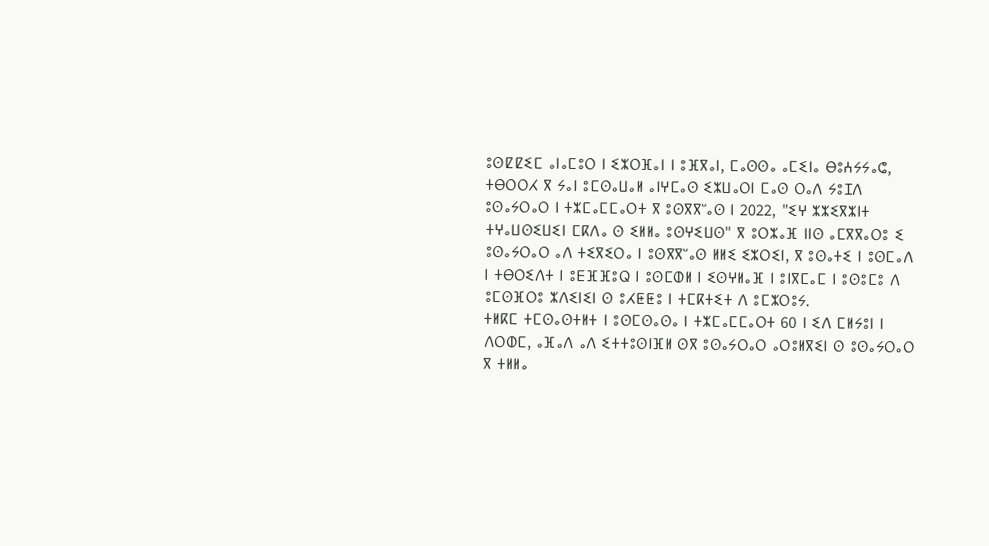ⵓⵙⵇⵇⵉⵎ ⴰⵏⴰⵎⵓⵔ ⵏ ⵉⵣⵔⴼⴰⵏ ⵏ ⵓⴼⴳⴰⵏ, ⵎⴰⵙⵙⴰ ⴰⵎⵉⵏⴰ ⴱⵓⵄⵢⵢⴰⵛ, ⵜⴱⵔⵔⵃ ⴳ ⵢⴰⵏ ⵓⵎⵙⴰⵡⴰⵍ ⴰⵏⵖⵎⴰⵙ ⵉⵣⵡⴰⵔⵏ ⵎⴰⵙ ⵔⴰⴷ ⵢⵓⵊⴷ ⵓⵙⴰⵢⵔⴰⵔ ⵏ ⵜⵣⵎⴰⵎⵎⴰⵔⵜ ⴳ ⵓⵙⴳⴳⵯⴰⵙ ⵏ 2022, "ⵉⵖ ⵣⵣⵉⴳⵣⵏⵜ ⵜⵖⴰⵡⵙⵉⵡⵉⵏ ⵎⴽⴷⴰ ⵙ ⵉⵍⵍⴰ ⵓⵙⵖⵉⵡⵙ" ⴳ ⵓⵔⵣⴰⴼ ⵏⵏⵙ ⴰⵎⴳⴳⴰⵔⵓ ⵉ ⵓⵙⴰⵢⵔⴰⵔ ⴰⴷ ⵜⵉⴳⵉⵔⴰ ⵏ ⵓⵙⴳⴳⵯⴰⵙ ⵍⵍⵉ ⵉⵣⵔⵉⵏ, ⴳ ⵓⵙⴰⵜⵉ ⵏ ⵓⵙⵎⴰⴷ ⵏ ⵜⴱⵔⵉⴷⵜ ⵏ ⵓⴹⴼⴼⵓⵕ ⵏ ⵓⵙⵎⵀⵍ ⵏ ⵉⵙⵖⵍⴰⴼ ⵏ ⵓⵏⴳⵎⴰⵎ ⵏ ⵓⵙⵓⵎⵓ ⴷ ⵓⵎⵙⴼⵔⵓ ⵣⴷⵉⵏⵉⵏ ⵙ ⵓⵃⵟⵟⵓ ⵏ ⵜⵎⴽⵜⵉⵜ ⴷ ⵓⵎⵣⵔⵓⵢ.
ⵜⵍⴽⵎ ⵜⵎⵙⴰⵙⵜⵍⵜ ⵏ ⵓⵙⵎⵙⴰⵙⴰ ⵏ ⵜⵣⵎⴰⵎⵎⴰⵔⵜ 60 ⵏ ⵉⴷ ⵎⵍⵢⵓⵏ ⵏ ⴷⵔⵀⵎ, ⴰⴼⴰⴷ ⴰⴷ ⵉⵜⵜⵓⵙⵏⴼⵍ ⵙⴳ ⵓⵙⴰⵢⵔⴰⵔ ⴰⵔⵓⵍⴳⵉⵏ ⵙ ⵓⵙⴰⵢⵔⴰⵔ ⴳ ⵜⵍⵍⴰ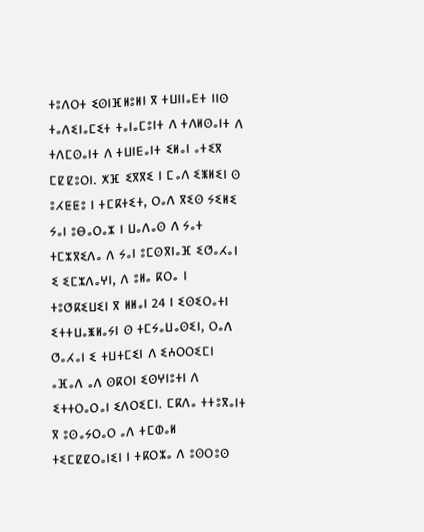ⵜⵓⴷⵔⵜ ⵉⵙⵏⴼⵍⵓⵍⵏ ⴳ ⵜⵡⵏⵏⴰⴹⵜ ⵏⵏⵙ ⵜⴰⴷⵉⵏⴰⵎⵉⵜ ⵜⴰⵏⴰⵎⵓⵏⵜ ⴷ ⵜⴷⵍⵙⴰⵏⵜ ⴷ ⵜⴷⵎⵙⴰⵏⵜ ⴷ ⵜⵡⵏⴹⴰⵏⵜ ⵉⵍⴰⵏ ⴰⵜⵉⴳ ⵎⵇⵇⵓⵔⵏ. ⵅⴼ ⵉⴳⴳⵉ ⵏ ⵎⴰⴷ ⵉⵥⵍⵉⵏ ⵙ ⵓⵃⵟⵟⵓ ⵏ ⵜⵎⴽⵜⵉⵜ, ⵔⴰⴷ ⴳⵉⵙ ⵢⵉⵍⵉ ⵢⴰⵏ ⵓⴱⴰⵔⴰⵣ ⵏ ⵡⴰⴷⴰⵙ ⴷ ⵢⴰⵜ ⵜⵎⵣⴳⵉⴷⴰ ⴷ ⵢⴰⵏ ⵓⵎⵙⴳⵏⴰⴼ ⵉⵚⴰⵃⴰⵏ ⵉ ⵉⵎⵣⴷⴰⵖⵏ, ⴷ ⵓⵍⴰ ⴽⵔⴰ ⵏ ⵜⵓⵚⴽⵉⵡⵉⵏ ⴳ ⵍⵍⴰⵏ 24 ⵏ ⵉⵙⵉⵔⴰⵜⵏ ⵉⵜⵜⵡⴰⵥⵍⴰⵢⵏ ⵙ ⵜⵎⵢⴰⵡⴰⵙⵉⵏ, ⵔⴰⴷ ⵚⴰⵃⴰⵏ ⵉ ⵜⵡⵜⵎⵉⵏ ⴷ ⵉⵄⵔⵔⵉⵎⵏ ⴰⴼⴰⴷ ⴰⴷ ⵙⴽⵔⵏ ⵉⵙⵖⵏⵓⵜⵏ ⴷ ⵉⵜⵜⵔⴰⵔⴰⵏ ⵉⴷⵔⵉⵎⵏ. ⵎⴽⴷⴰ ⵜⵜⵓⴳⴰⵏⵜ ⴳ ⵓⵙⴰⵢⵔⴰⵔ ⴰⴷ ⵜⵎⵀⴰⵍ ⵜⵉⵎⵇⵇⵔⴰⵏⵉⵏ ⵏ ⵜⴽⵔⵣⴰ ⴷ ⵓⵙⵔⵓⵙ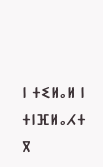ⵏ ⵜⵉⵍⴰⵍ ⵏ ⵜⵏⴼⵍⴰⵃⵜ ⴳ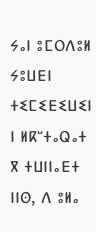ⵢⴰⵏ ⵓⵎⵔⴷⵓⵍ ⵢⵓⵡⴹⵏ ⵜⵉⵎⵉⴹⵉⵡⵉⵏ ⵏ ⵍⴽⵯⵜⴰⵕⴰⵜ ⴳ ⵜⵡⵏⵏⴰⴹⵜ ⵏⵏⵙ, ⴷ ⵓⵍⴰ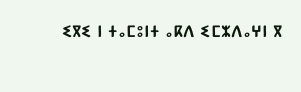ⵉⴳⵉ ⵏ ⵜⴰⵎⵓⵏⵜ ⴰⴽⴷ ⵉⵎⵣⴷⴰⵖⵏ ⴳ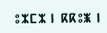ⵓⵣⵎⵣ ⵏ ⴽⴽⵓⵥ ⵏ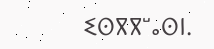ⵉⵙⴳⴳⵯⴰⵙⵏ.